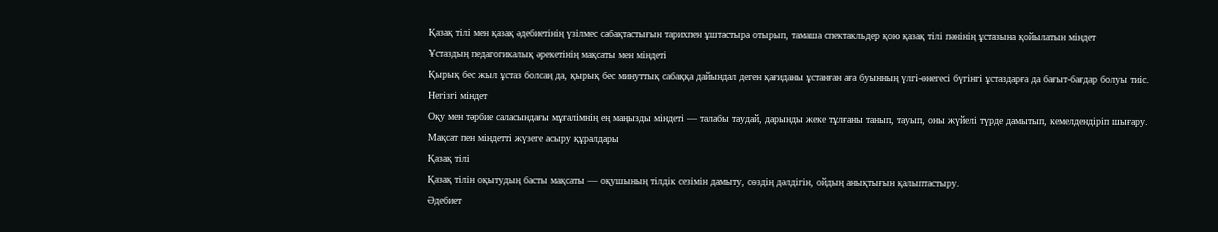Қазақ тілі мен қазақ әдебиетінің үзілмес сабақтастығын тарихпен ұштастыра отырып, тамаша спектакльдер қою қазақ тілі пәнінің ұстазына қойылатын міндет
Ұстаздың педагогикалық әрекетінің мақсаты мен міндеті
Қырық бес жыл ұстаз болсаң да, қырық бес минуттық сабаққа дайындал деген қағиданы ұстанған аға буынның үлгі-өнегесі бүгінгі ұстаздарға да бағыт-бағдар болуы тиіс.
Негізгі міндет
Оқу мен тәрбие саласындағы мұғалімнің ең маңызды міндеті — талабы таудай, дарынды жеке тұлғаны танып, тауып, оны жүйелі түрде дамытып, кемелдендіріп шығару.
Мақсат пен міндетті жүзеге асыру құралдары
Қазақ тілі
Қазақ тілін оқытудың басты мақсаты — оқушының тілдік сезімін дамыту, сөздің дәлдігін, ойдың анықтығын қалыптастыру.
Әдебиет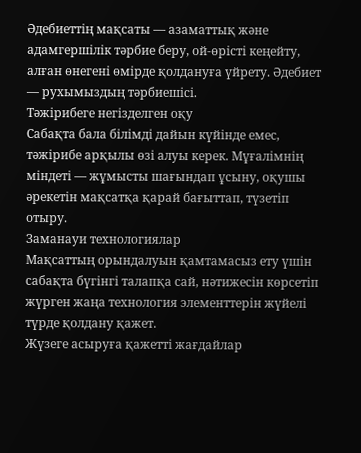Әдебиеттің мақсаты — азаматтық және адамгершілік тәрбие беру, ой-өрісті кеңейту, алған өнегені өмірде қолдануға үйрету. Әдебиет — рухымыздың тәрбиешісі.
Тәжірибеге негізделген оқу
Сабақта бала білімді дайын күйінде емес, тәжірибе арқылы өзі алуы керек. Мұғалімнің міндеті — жұмысты шағындап ұсыну, оқушы әрекетін мақсатқа қарай бағыттап, түзетіп отыру.
Заманауи технологиялар
Мақсаттың орындалуын қамтамасыз ету үшін сабақта бүгінгі талапқа сай, нәтижесін көрсетіп жүрген жаңа технология элементтерін жүйелі түрде қолдану қажет.
Жүзеге асыруға қажетті жағдайлар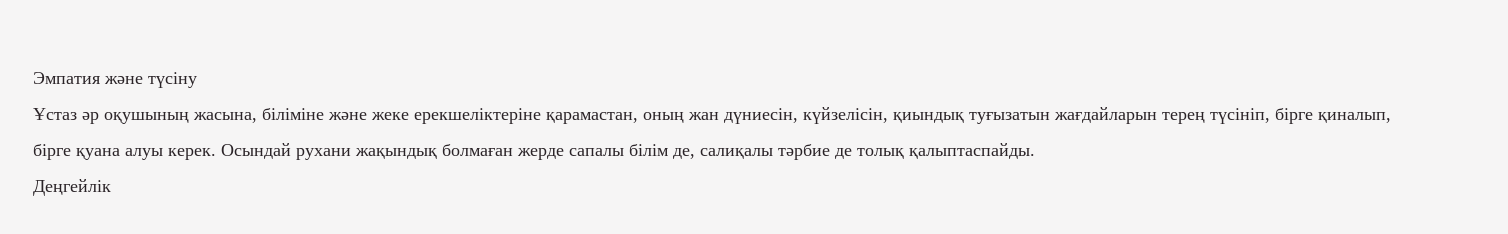Эмпатия және түсіну
Ұстаз әр оқушының жасына, біліміне және жеке ерекшеліктеріне қарамастан, оның жан дүниесін, күйзелісін, қиындық туғызатын жағдайларын терең түсініп, бірге қиналып, бірге қуана алуы керек. Осындай рухани жақындық болмаған жерде сапалы білім де, салиқалы тәрбие де толық қалыптаспайды.
Деңгейлік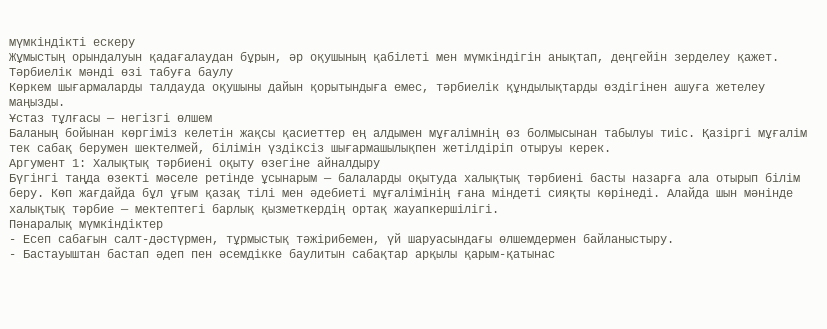мүмкіндікті ескеру
Жұмыстың орындалуын қадағалаудан бұрын, әр оқушының қабілеті мен мүмкіндігін анықтап, деңгейін зерделеу қажет.
Тәрбиелік мәнді өзі табуға баулу
Көркем шығармаларды талдауда оқушыны дайын қорытындыға емес, тәрбиелік құндылықтарды өздігінен ашуға жетелеу маңызды.
Ұстаз тұлғасы — негізгі өлшем
Баланың бойынан көргіміз келетін жақсы қасиеттер ең алдымен мұғалімнің өз болмысынан табылуы тиіс. Қазіргі мұғалім тек сабақ берумен шектелмей, білімін үздіксіз шығармашылықпен жетілдіріп отыруы керек.
Аргумент 1: Халықтық тәрбиені оқыту өзегіне айналдыру
Бүгінгі таңда өзекті мәселе ретінде ұсынарым — балаларды оқытуда халықтық тәрбиені басты назарға ала отырып білім беру. Көп жағдайда бұл ұғым қазақ тілі мен әдебиеті мұғалімінің ғана міндеті сияқты көрінеді. Алайда шын мәнінде халықтық тәрбие — мектептегі барлық қызметкердің ортақ жауапкершілігі.
Пәнаралық мүмкіндіктер
- Есеп сабағын салт-дәстүрмен, тұрмыстық тәжірибемен, үй шаруасындағы өлшемдермен байланыстыру.
- Бастауыштан бастап әдеп пен әсемдікке баулитын сабақтар арқылы қарым-қатынас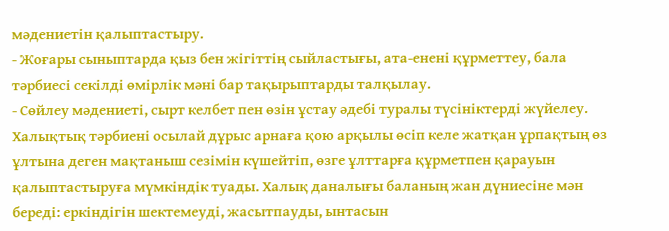мәдениетін қалыптастыру.
- Жоғары сыныптарда қыз бен жігіттің сыйластығы, ата-енені құрметтеу, бала тәрбиесі секілді өмірлік мәні бар тақырыптарды талқылау.
- Сөйлеу мәдениеті, сырт келбет пен өзін ұстау әдебі туралы түсініктерді жүйелеу.
Халықтық тәрбиені осылай дұрыс арнаға қою арқылы өсіп келе жатқан ұрпақтың өз ұлтына деген мақтаныш сезімін күшейтіп, өзге ұлттарға құрметпен қарауын қалыптастыруға мүмкіндік туады. Халық даналығы баланың жан дүниесіне мән береді: еркіндігін шектемеуді, жасытпауды, ынтасын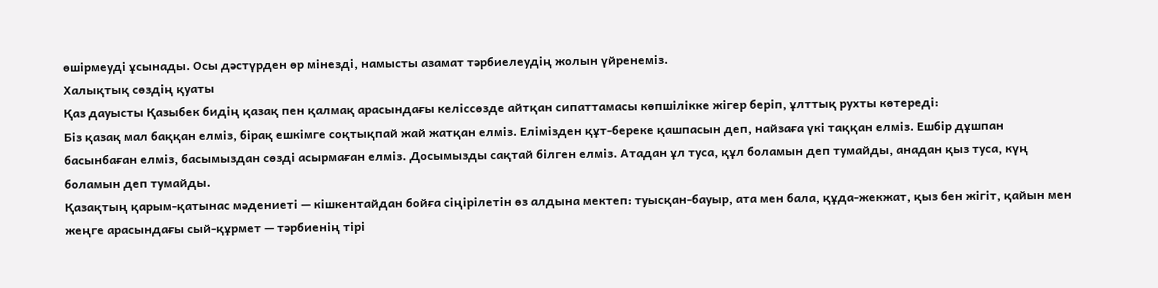өшірмеуді ұсынады. Осы дәстүрден өр мінезді, намысты азамат тәрбиелеудің жолын үйренеміз.
Халықтық сөздің қуаты
Қаз дауысты Қазыбек бидің қазақ пен қалмақ арасындағы келіссөзде айтқан сипаттамасы көпшілікке жігер беріп, ұлттық рухты көтереді:
Біз қазақ мал баққан елміз, бірақ ешкімге соқтықпай жай жатқан елміз. Елімізден құт-береке қашпасын деп, найзаға үкі таққан елміз. Ешбір дұшпан басынбаған елміз, басымыздан сөзді асырмаған елміз. Досымызды сақтай білген елміз. Атадан ұл туса, құл боламын деп тумайды, анадан қыз туса, күң боламын деп тумайды.
Қазақтың қарым-қатынас мәдениеті — кішкентайдан бойға сіңірілетін өз алдына мектеп: туысқан-бауыр, ата мен бала, құда-жекжат, қыз бен жігіт, қайын мен жеңге арасындағы сый-құрмет — тәрбиенің тірі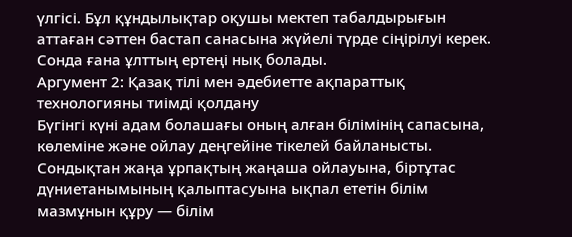үлгісі. Бұл құндылықтар оқушы мектеп табалдырығын аттаған сәттен бастап санасына жүйелі түрде сіңірілуі керек. Сонда ғана ұлттың ертеңі нық болады.
Аргумент 2: Қазақ тілі мен әдебиетте ақпараттық технологияны тиімді қолдану
Бүгінгі күні адам болашағы оның алған білімінің сапасына, көлеміне және ойлау деңгейіне тікелей байланысты. Сондықтан жаңа ұрпақтың жаңаша ойлауына, біртұтас дүниетанымының қалыптасуына ықпал ететін білім мазмұнын құру — білім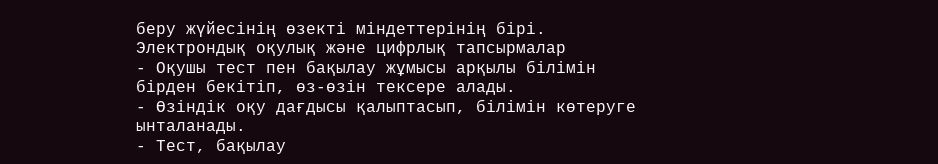беру жүйесінің өзекті міндеттерінің бірі.
Электрондық оқулық және цифрлық тапсырмалар
- Оқушы тест пен бақылау жұмысы арқылы білімін бірден бекітіп, өз-өзін тексере алады.
- Өзіндік оқу дағдысы қалыптасып, білімін көтеруге ынталанады.
- Тест, бақылау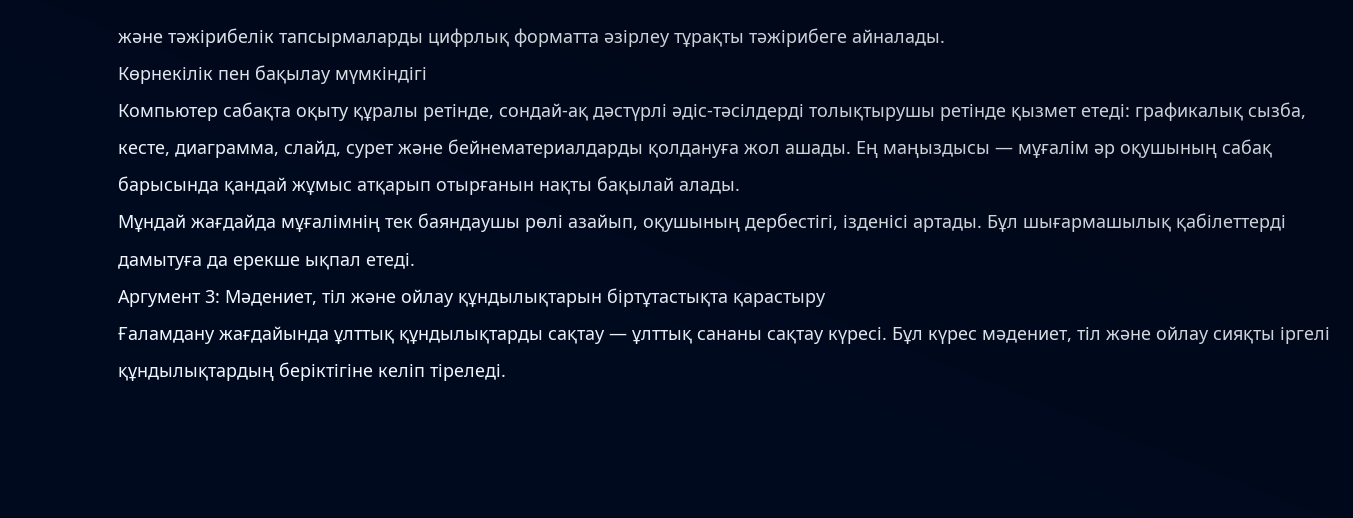және тәжірибелік тапсырмаларды цифрлық форматта әзірлеу тұрақты тәжірибеге айналады.
Көрнекілік пен бақылау мүмкіндігі
Компьютер сабақта оқыту құралы ретінде, сондай-ақ дәстүрлі әдіс-тәсілдерді толықтырушы ретінде қызмет етеді: графикалық сызба, кесте, диаграмма, слайд, сурет және бейнематериалдарды қолдануға жол ашады. Ең маңыздысы — мұғалім әр оқушының сабақ барысында қандай жұмыс атқарып отырғанын нақты бақылай алады.
Мұндай жағдайда мұғалімнің тек баяндаушы рөлі азайып, оқушының дербестігі, ізденісі артады. Бұл шығармашылық қабілеттерді дамытуға да ерекше ықпал етеді.
Аргумент 3: Мәдениет, тіл және ойлау құндылықтарын біртұтастықта қарастыру
Ғаламдану жағдайында ұлттық құндылықтарды сақтау — ұлттық сананы сақтау күресі. Бұл күрес мәдениет, тіл және ойлау сияқты іргелі құндылықтардың беріктігіне келіп тіреледі.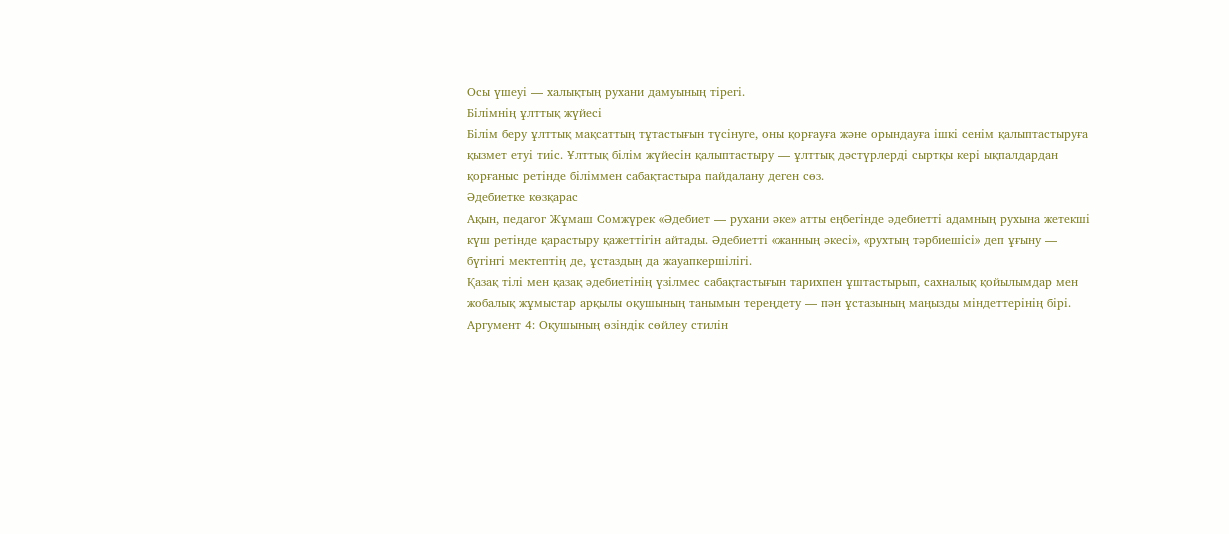Осы үшеуі — халықтың рухани дамуының тірегі.
Білімнің ұлттық жүйесі
Білім беру ұлттық мақсаттың тұтастығын түсінуге, оны қорғауға және орындауға ішкі сенім қалыптастыруға қызмет етуі тиіс. Ұлттық білім жүйесін қалыптастыру — ұлттық дәстүрлерді сыртқы кері ықпалдардан қорғаныс ретінде біліммен сабақтастыра пайдалану деген сөз.
Әдебиетке көзқарас
Ақын, педагог Жұмаш Сомжүрек «Әдебиет — рухани әке» атты еңбегінде әдебиетті адамның рухына жетекші күш ретінде қарастыру қажеттігін айтады. Әдебиетті «жанның әкесі», «рухтың тәрбиешісі» деп ұғыну — бүгінгі мектептің де, ұстаздың да жауапкершілігі.
Қазақ тілі мен қазақ әдебиетінің үзілмес сабақтастығын тарихпен ұштастырып, сахналық қойылымдар мен жобалық жұмыстар арқылы оқушының танымын тереңдету — пән ұстазының маңызды міндеттерінің бірі.
Аргумент 4: Оқушының өзіндік сөйлеу стилін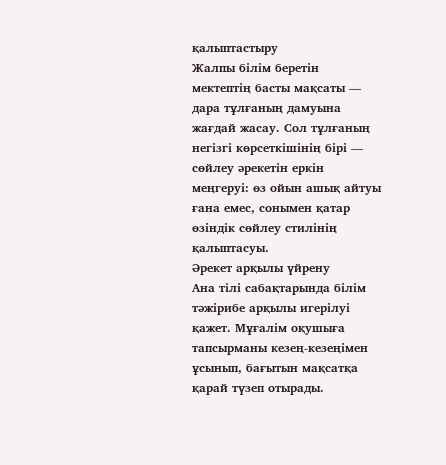қалыптастыру
Жалпы білім беретін мектептің басты мақсаты — дара тұлғаның дамуына жағдай жасау. Сол тұлғаның негізгі көрсеткішінің бірі — сөйлеу әрекетін еркін меңгеруі: өз ойын ашық айтуы ғана емес, сонымен қатар өзіндік сөйлеу стилінің қалыптасуы.
Әрекет арқылы үйрену
Ана тілі сабақтарында білім тәжірибе арқылы игерілуі қажет. Мұғалім оқушыға тапсырманы кезең-кезеңімен ұсынып, бағытын мақсатқа қарай түзеп отырады.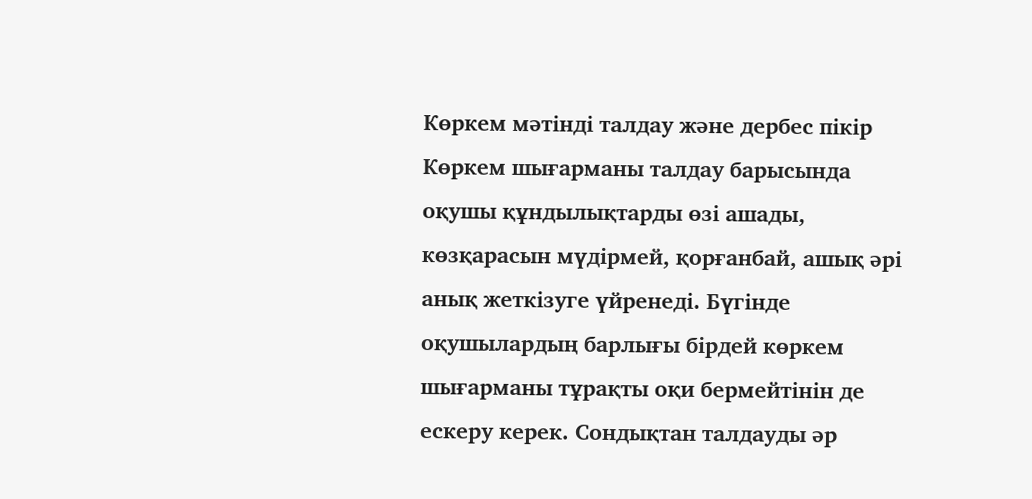Көркем мәтінді талдау және дербес пікір
Көркем шығарманы талдау барысында оқушы құндылықтарды өзі ашады, көзқарасын мүдірмей, қорғанбай, ашық әрі анық жеткізуге үйренеді. Бүгінде оқушылардың барлығы бірдей көркем шығарманы тұрақты оқи бермейтінін де ескеру керек. Сондықтан талдауды әр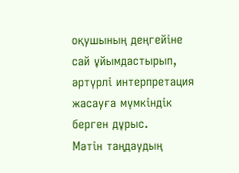оқушының деңгейіне сай ұйымдастырып, әртүрлі интерпретация жасауға мүмкіндік берген дұрыс.
Мәтін таңдаудың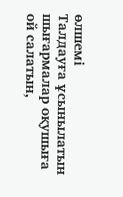өлшемі
Талдауға ұсынылатын шығармалар оқушыға ой салатын,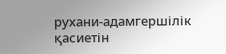рухани-адамгершілік қасиетін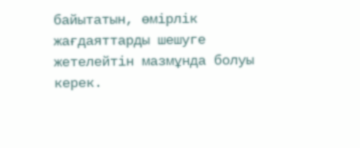байытатын, өмірлік жағдаяттарды шешуге жетелейтін мазмұнда болуы керек.